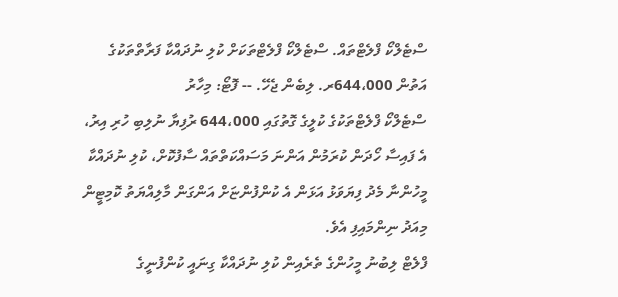ސްޓެލްކޯ ފްލެޓްތައް. ސްޓެލްކޯ ފްލެޓްތަކަށް ކުލި ނުދައްކާ ފަރާތްތަކުގެ އަތުން 644،000ރ. ލިބެން ޖެހޭ. -- ފޮޓޯ: މިހާރު
ސްޓެލްކޯ ފްލެޓްތަކުގެ ކުލީގެ ގޮތުގައި 644،000 ރުފިޔާ ނުލިބި ހުރި އިރު، އެ ފައިސާ ހޯދަން ކުރަމުން އަންނަ މަސައްކަތްތައް ސާފުކޮށް، ކުލި ނުދައްކާ މީހުންނާ މެދު ފިޔަވަޅު އަޅަން އެ ކުންފުންޏަށް އަންގަން މާލިއްޔަތު ކޮމިޓީން މިއަދު ނިންމައިފި އެވެ.
ފްލެޓް ލިބުނު މީހުންގެ ތެރެއިން ކުލި ނުދައްކާ ގިނައީ ކުންފުނީގެ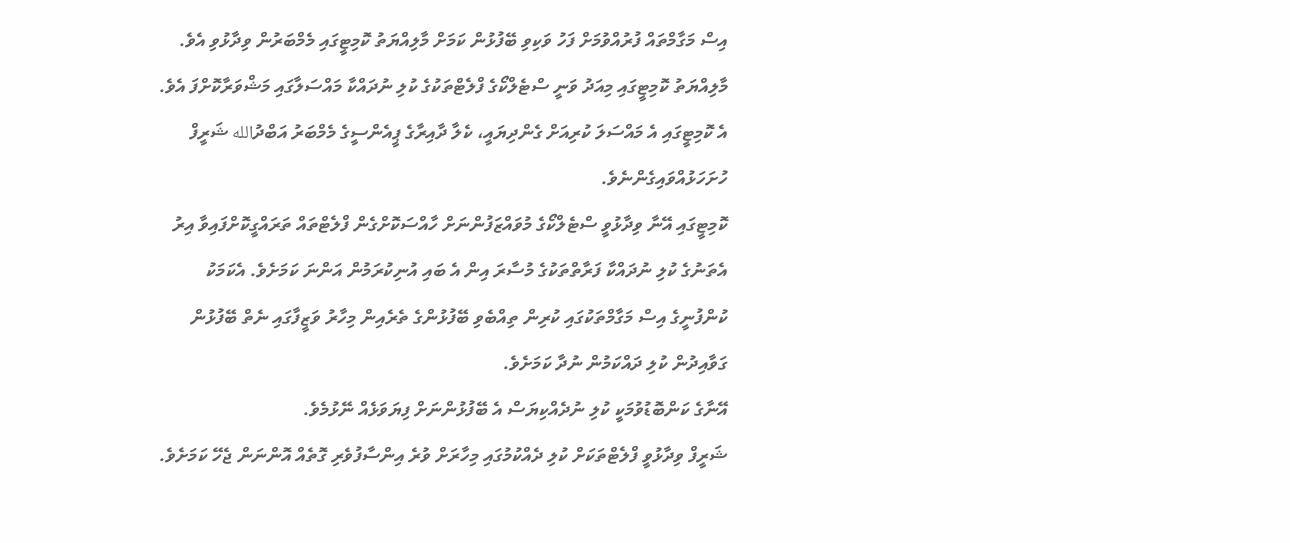އިސް މަގާމްތައް ފުރުއްވުމަށް ފަހު ވަކިވި ބޭފުޅުން ކަމަށް މާލިއްޔަތު ކޮމިޓީގައި މެމްބަރުން ވިދާޅުވި އެވެ.
މާލިއްޔަތު ކޮމިޓީގައި މިއަދު ވަނީ ސްޓެލްކޯގެ ފްލެޓްތަކުގެ ކުލި ނުދައްކާ މައްސަލާގައި މަޝްވަރާކޮށްފަ އެވެ. އެ ކޮމިޓީގައި އެ މައްސަލަ ކުރިއަށް ގެންދިޔައީ، ކެލާ ދާއިރާގެ ޕީއެންސީގެ މެމްބަރު އަބްދުالله ޝަރީފް ހުށަހަޅުއްވައިގެންނެވެ.
ކޮމިޓީގައި އޭނާ ވިދާޅުވީ ސްޓެލްކޯގެ މުވައްޒަފުންނަށް ހާއްސަކޮށްގެން ފްލެޓްތައް ތަރައްގީކޮށްފައިވާ އިރު އެތަނުގެ ކުލި ނުދައްކާ ފަރާތްތަކުގެ މުސާރަ އިން އެ ބައި އުނިކުރަމުން އަންނަ ކަމަށެވެ. އެކަމަކު ކުންފުނީގެ އިސް މަގާމްތަކުގައި ކުރިން ތިއްބެވި ބޭފުޅުންގެ ތެރެއިން މިހާރު ވަޒީފާގައި ނެތް ބޭފުޅުން ގަވާއިދުން ކުލި ދައްކަމުން ނުދާ ކަމަށެވެ.
އޭނާގެ ކަންބޮޑުވުމަކީ ކުލި ނުދެއްކިޔަސް އެ ބޭފުޅުންނަށް ފިޔަވަޅެއް ނޭޅުމެވެ.
ޝަރީފް ވިދާޅުވީ ފްލެޓްތަކަށް ކުލި ދެއްކުމުގައި މިހާރަށް ވުރެ އިންސާފުވެރި ގޮތެއް އޮންނަން ޖެހޭ ކަމަށެވެ.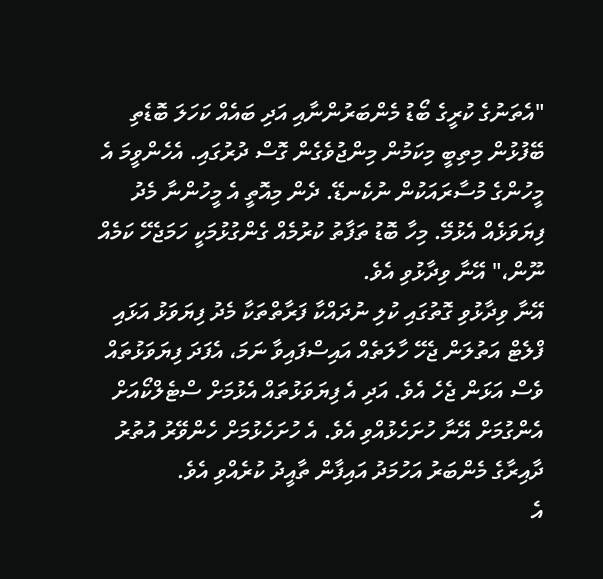"އެތަނުގެ ކުރީގެ ބޯޑު މެންބަރުންނާއި އަދި ބައެއް ކަހަލަ ބޮޑެތި ބޭފުޅުން މިތިބީ މިކަމުން މިންޖުވެގެން ގޮސް ދުރުގައި. އެހެންވީމަ އެ މީހުންގެ މުސާރައަކުން ނުކެނޑޭ. ދެން މިއޮތީ އެ މީހުންނާ މެދު ފިޔަވަޅެއް އެޅުމޭ. މިހާ ބޮޑު ތަފާތު ކުރުމެއް ގެންގުޅުމަކީ ހަމަޖެހޭ ކަމެއް ނޫން،" އޭނާ ވިދާޅުވި އެވެ.
އޭނާ ވިދާޅުވި ގޮތުގައި ކުލި ނުދައްކާ ފަރާތްތަކާ މެދު ފިޔަވަޅު އަޅައި ފްލެޓް އަތުލަން ޖެހޭ ހާލަތެއް އައިސްފައިވާ ނަމަ، އެފަދަ ފިޔަވަޅުތައް ވެސް އަޅަން ޖެހެ އެވެ. އަދި އެ ފިޔަވަޅުތައް އެޅުމަށް ސްޓެލްކޯއަށް އެންގުމަށް އޭނާ ހުށަހެޅުއްވި އެވެ. އެ ހުށަހެޅުމަށް ހެންވޭރު އުތުރު ދާއިރާގެ މެންބަރު އަހުމަދު އައިފާން ތާއީދު ކުރެއްވި އެވެ.
އެ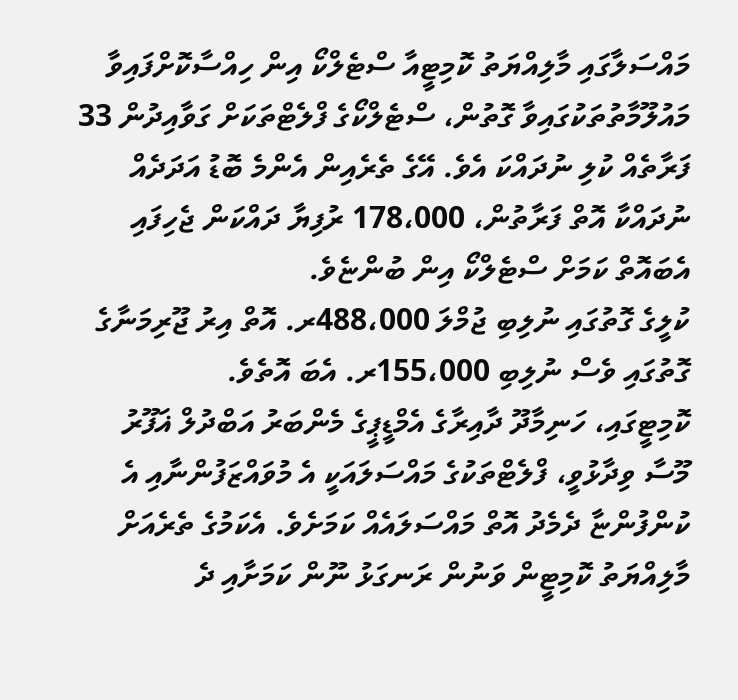މައްސަލާގައި މާލިއްޔަތު ކޮމިޓީއާ ސްޓެލްކޯ އިން ހިއްސާކޮށްފައިވާ މައުލޫމާތުތަކުގައިވާ ގޮތުން، ސްޓެލްކޯގެ ފްލެޓްތަކަށް ގަވާއިދުން 33 ފަރާތެއް ކުލި ނުދައްކަ އެވެ. އޭގެ ތެރެއިން އެންމެ ބޮޑު އަދަދެއް ނުދައްކާ އޮތް ފަރާތުން، 178،000 ރުފިޔާ ދައްކަން ޖެހިފައި އެބައޮތް ކަމަށް ސްޓެލްކޯ އިން ބުންޏެވެ.
ކުލީގެ ގޮތުގައި ނުލިބި ޖުމްލަ 488،000ރ. އޮތް އިރު ޖޫރިމަނާގެ ގޮތުގައި ވެސް ނުލިބި 155،000ރ. އެބަ އޮތެވެ.
ކޮމިޓީގައި، ހަނިމާދޫ ދާއިރާގެ އެމްޑީޕީގެ މެންބަރު އަބްދުލް ޣަފޫރު މޫސާ ވިދާޅުވީ، ފްލެޓްތަކުގެ މައްސަލައަކީ އެ މުވައްޒަފުންނާއި އެ ކުންފުންޏާ ދެމެދު އޮތް މައްސަލައެއް ކަމަށެވެ. އެކަމުގެ ތެރެއަށް މާލިއްޔަތު ކޮމިޓީން ވަނުން ރަނގަޅު ނޫން ކަމަށާއި ދެ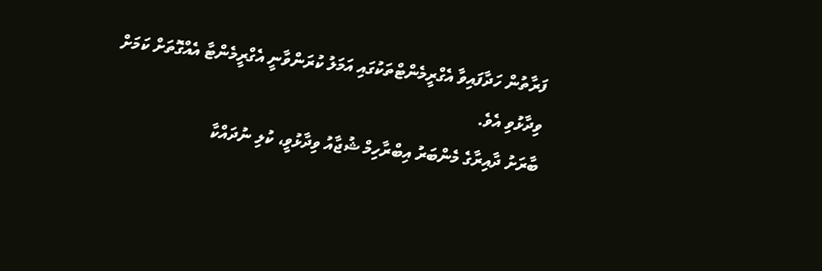ފަރާތުން ހަދާފައިވާ އެގްރީމެންޓްތަކުގައި އަމަލު ކުރަންވާނީ އެގްރީމެންޓާ އެއްގޮތަށް ކަމަށް ވިދާޅުވި އެވެ.
ބާރަށު ދާއިރާގެ މެންބަރު އިބްރާހިމް ޝުޖާއު ވިދާޅުވީ، ކުލި ނުދައްކާ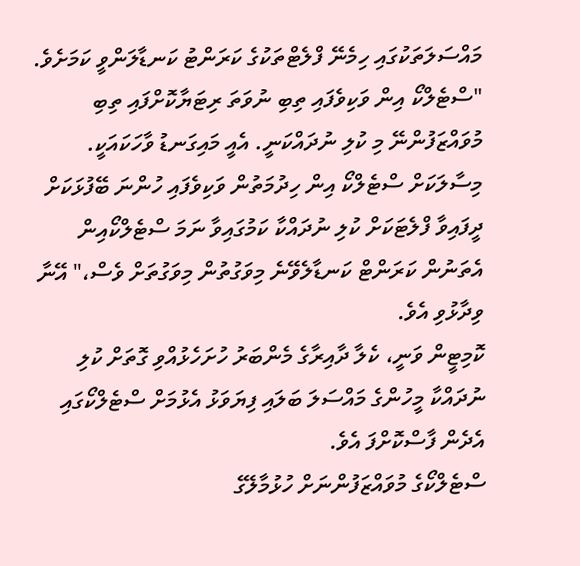މައްސަލަތަކުގައި ހިމެނޭ ފްލެޓްތަކުގެ ކަރަންޓު ކަނޑާލަންވީ ކަމަށެވެ.
"ސްޓެލްކޯ އިން ވަކިވެފައި ތިބި ނުވަތަ ރިޓަޔާކޮށްފައި ތިބި މުވައްޒަފުންނޭ މި ކުލި ނުދައްކަނީ. އެއީ މައިގަނޑު ވާހަކައަކީ. މިސާލަކަށް ސްޓެލްކޯ އިން ހިދުމަތުން ވަކިވެފައި ހުންނަ ބޭފުޅަކަށް ދީފައިވާ ފްލެޓަކަށް ކުލި ނުދައްކާ ކަމުގައިވާ ނަމަ ސްޓެލްކޯއިން އެތަނުން ކަރަންޓް ކަނޑާލެވޭނެ މިވަގުތުން މިވަގުތަށް ވެސް،" އޭނާ ވިދާޅުވި އެވެ.
ކޮމިޓީން ވަނީ، ކެލާ ދާއިރާގެ މެންބަރު ހުށަހެޅުއްވި ގޮތަށް ކުލި ނުދައްކާ މީހުންގެ މައްސަލަ ބަލައި ފިޔަވަޅު އެޅުމަށް ސްޓެލްކޯގައި އެދެން ފާސްކޮށްފަ އެވެ.
ސްޓެލްކޯގެ މުވައްޒަފުންނަށް ހުޅުމާލޭގެ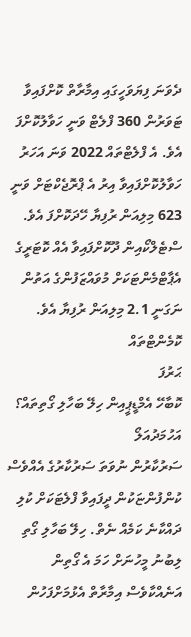ދެވަނަ ފިޔަވަހީގައި އިމާރާތް ކޮށްފައިވާ ޓަވަރުން 360 ފްލެޓް ވަނީ ހަވާލުކޮށްފަ އެވެ. އެ ފްލެޓްތައް 2022 ވަނަ އަހަރު ހަވާލުކޮށްފައިވާ އިރު އެ ޕްރޮޖެކްޓަށް ވަނީ 623 މިލިއަން ރުފިޔާ ހޭދަކޮށްފަ އެވެ. ސްޓެލްކޯއިން ދޫކޮށްފައިވާ އެއް ކޮޓަރީގެ އެޕާޓްމެންޓަކަށް މުވައްޒަފުންގެ އަތުން ނަގަނީ 2.1 މިލިއަން ރުފިޔާ އެވެ.
ކޮމެންޓްތައް
ޙަރުފަ
ކޮބާހޭ އެމްޑީޕީއިން ހިލޭ ބަހާލި ގޯތިތައް؟
އަހުމަދުއަލޯ
ސަރުކާރުން ނުވަތަ ސަރުކާރުގެ އެއްވެސް ކުންފުންޏަކުން ދީފައިވާ ފްލެޓަކަށް ކުލި ދައްކާނެ ކަމެއް ނެތް. ހިލޭ ބަހާލި ގޯތި ލިބުނު މީހުނަށް ހަމަ އެ ގޯތިން އަނެއްކާވެސް އިމާރާތް އެޅުމަށްފަހުން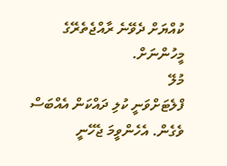ކުއްޔަށް ދެވޭނެ ރާއްޖެތެރޭގެ މީހުންނަށް.
މުލޭ
ފްލެޓަށްވަނީ ކުލި ދައްކަން އެއްބަސް ވެގެން. އެހެންވީމަ ޖެހޭނީ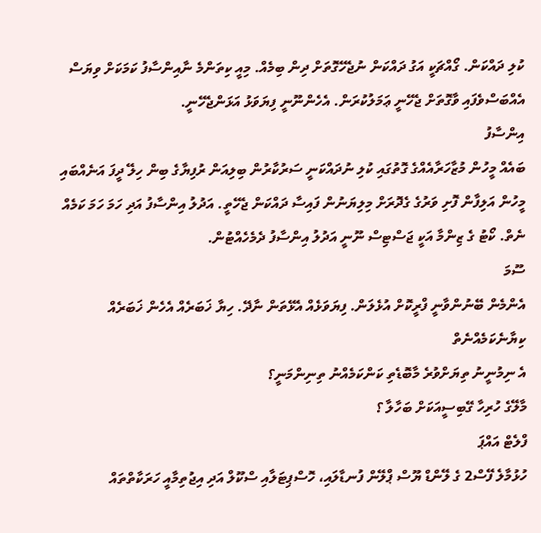ކުލި ދައްކަން. ގޯއްޗަކީ އަގު ދައްކަން ނުޖެހޭގޮތަށް ދިން ބިމެއް. މިއީ ކިތަންމެ ނާއިންސާފު ކަމަކަށް ވިޔަސް އެއްބަސްވެފައި ވާގޮތަށް ޖެހޭނީ ޢަމަލުކުރަން. އެހެންނޫނީ ފިޔަވަޅު އަޅަންޖެހޭނީ.
އިންސާފު
ބައެއް މީހުން މުޒާހަރާއެއްގެ ގޮތުގައި ކުލި ނުދައްކަނީ ސަރުކާރުން ބިލިއަން ރުފިޔާގެ ބިން ހިލޭ ދީފަ އަނެއްބައި މީހުން އަލިފާން ފޮށި ވަރުގެ ގެދޮރަށް މިލިޔަނުން ފައިސާ ދައްކަން ޖެހޭތީ. އަދުލު އިންސާފު އަދި ހަމަ ހަމަ ކަމެއް ނެތް. ކޯޓު ގެ ޒިންމާ އަކީ ޖަސްޓިސް ނޫނީ އަދުލު އިންސާފު ދެމެހެއްޓުން.
ސޫމަ
އެންމެން ބޭނުންވާނީ ފްރީކޮށް އުޅެލަން. ފިޔަވަޅެއް އެޅޭތަން ނާދޭ. ހިޔާ ޚަބަރެއް އެހެން ޚަބަރެއް ކިޔާނެކަމެއްނެތް
އެ ނިމުނީނު ތިޔަށްވުރެ މާބޮޑެތި ކަންކަމެއްނު ތިނިންމަނީ؟
މާލޭގެ ހުރިހާ ގޭބިސީއަކަށް ބަހާލާ ؟
ފްލެޓް އައްޕަ
ހުޅުމާލެ ފޭސް2 ގެ ލޭންޑް ޔޫސް ޕްލޭން ފުނޑާލައި، ހޮސްޕިޓަލާއި ސްކޫލް އަދި އިޖުތިމާއީ ހަރަކާތްތައް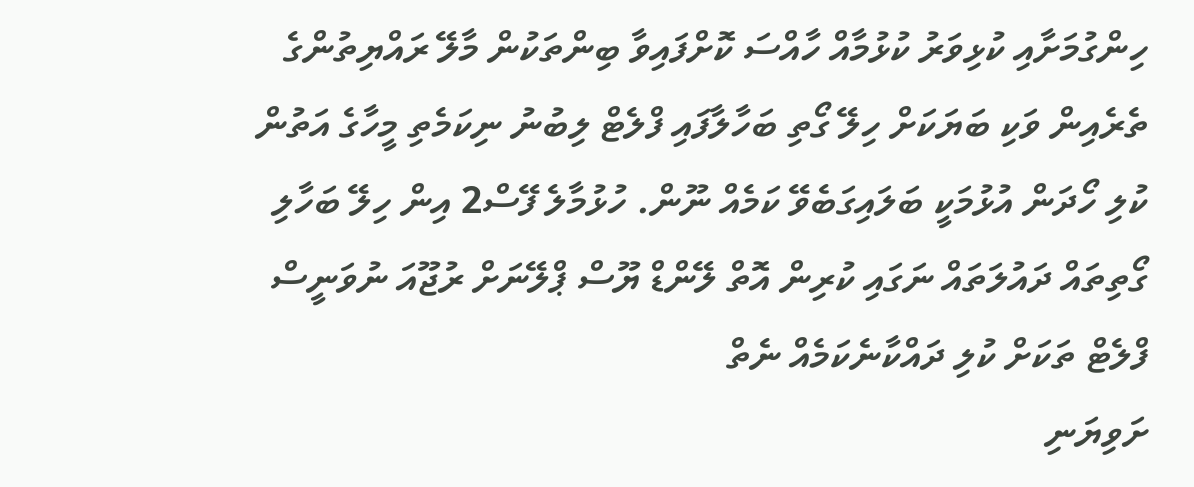ހިންގުމަށާއި ކުޅިވަރު ކުޅުމާއް ހާއްސަ ކޮށްފައިވާ ބިންތަކުން މާލޭ ރައްޔިތުންގެ ތެރެއިން ވަކި ބަޔަކަށް ހިލޭ ގޯތި ބަހާލާފައި ފްލެޓް ލިބުނު ނިކަމެތި މީހާގެ އަތުން ކުލި ހޯދަން އުޅުމަކީ ބަލައިގަބެވޭ ކަމެއް ނޫން. ހުޅުމާލެ ފޭސް2 އިން ހިލޭ ބަހާލި ގޯތިތައް ދައުލަތައް ނަގައި ކުރިން އޮތް ލޭންޑް ޔޫސް ޕްލޭނަށް ރުޖޫއަ ނުވަނީސް ފްލެޓް ތަކަށް ކުލި ދައްކާނެކަމެއް ނެތް
ށަވިޔަނި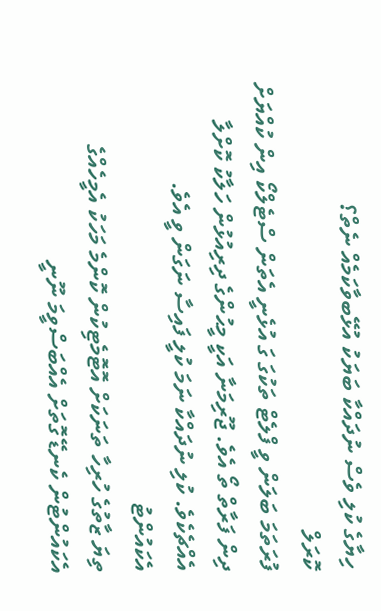ހިޔާގެ ކުލި ވެސް ނުދައްކާ ބަޔަކު އުޅޭބވާކަމެއް ނެތް؟
ކޮރަލް
ފުރަތަމަ ބަލަން ވީ ފްލެޓް ތަކުގަ ގަ އުޅެނީ އެތަން ސްޓެލްކޯ އިން ކުއްޔަށް ދިން ފަރާތް ތޯ އެވެ. ޖޫރިމަނާ އަކީ މީޙުންގެ ދިރިއުޅުން ހަލާކު ކޮށްލާ އެއްޗެކެވެ. ކުލި ނުދައްކާ ނަމަ ކުލީ ފައިސާ ނަގަން ވީ އެވެ.
އެކައުންޓު
ތިޔަ ޒާތުގެ ހުރިހާ ތަނަކަށް އޮޓޮމެޓިކުން ކޮންމެ މަހަކު އެމީހެއްގެ އެކައުންޓުން ކެނޑޭ ގޮތަށް އެއްބަސްވީމަ ނޫނީ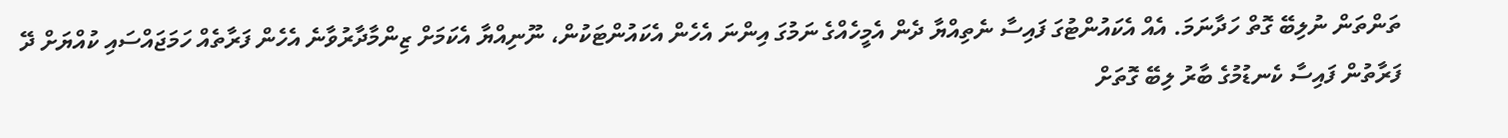ތަންތަން ނުލިބޭ ގޮތް ހަދާނަމަ. އެއް އެކައުންޓުގަ ފައިސާ ނެތިއްޔާ ދެން އެމީހެއްގެ ނަމުގަ އިންނަ އެހެން އެކައުންޓަކުން، ނޫނިއްޔާ އެކަމަށް ޒިންމާދާރުވާނެ އެހެން ފަރާތެއް ހަމަޖައްސައި ކުއްޔަށް ދޭ ފަރާތުން ފައިސާ ކެނޑުމުގެ ބާރު ލިބޭ ގޮތަށް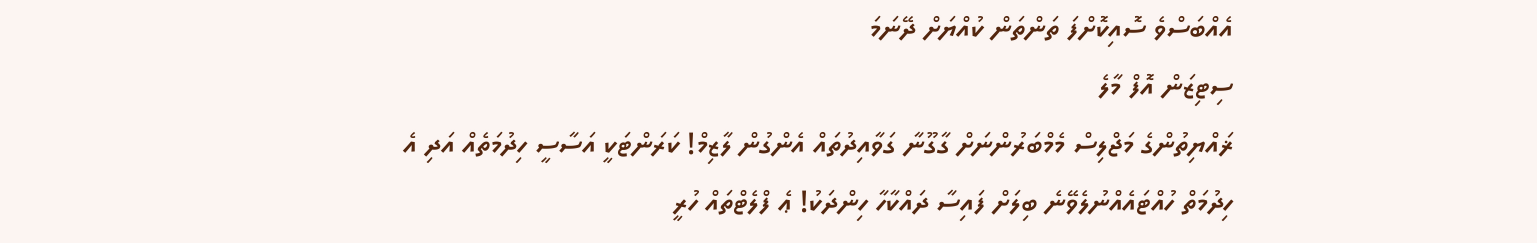އެއްބަސްވެ ސޮއިކޮށްފަ ތަންތަން ކުއްޔަށް ދޭނަމަ
ސިޓިޒަން އޮފް މާލެ
ޜައްޔިތުންގެ މަޖްލިސް މެމްބަރުންނަށް ގާގޫނާ ގަވާއިދުތައް އެންގުން ލާޒިމް! ކަރަންޓަކީ އަސާސީ ހިދުމަތެއް އަދި އެ ހިދުމަތް ހުއްޓައެއްނުލެވޭނެ ބިލަށް ފައިސާ ދައްކާހާ ހިންދަކު! ޢެ ފްލެޓްތައް ހުރީ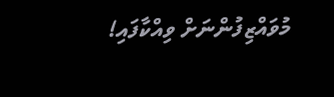މުވައްޒިފުންނަށް ވިއްކާފައި!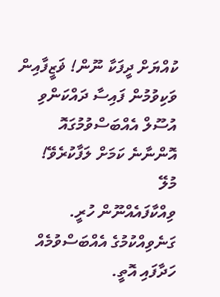ކުއްޔަށް ދީފަކާ ނޫން! ޥަޒީފާއިން ވަކިވުމުން ފައިސާ ދައްކަންވި އުސޫލް އެއްބަސްވުމުގައޮ އޮންނާނެ ކަމަށް ލަފާކުރެވޭ!
މުލޭ
ވިއްކާފައެއްނޫން ހުރީ. ގަނެވިއްކުމުގެ އެއްބަސްވުމެއް ހަދާފައި އޮތީ.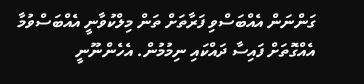ގަންނަން އެއްބަސްވި ފަރާތަށް ތަން މިލްކުވާނީ އެއްބަސްވުމާ އެއްގޮތަށް ފައިސާ ދައްކައި ނިމުމުން. އެހެންނޫނީ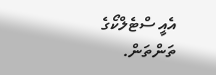އެއީ ސްޓެލްކޯގެ ތަންތަން.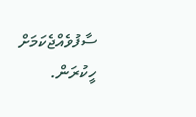ސާފުވެއްޖެކަމަށް ހީކުރަން.